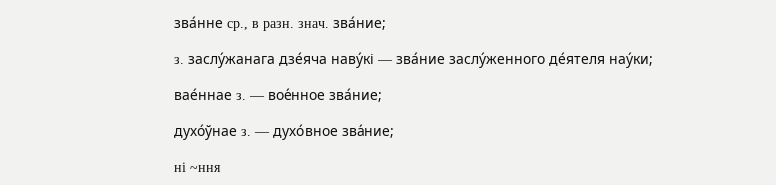зва́нне ср., в разн. знач. зва́ние;

з. заслу́жанага дзе́яча наву́кі — зва́ние заслу́женного де́ятеля нау́ки;

вае́ннае з. — вое́нное зва́ние;

духо́ўнае з. — духо́вное зва́ние;

ні ~ння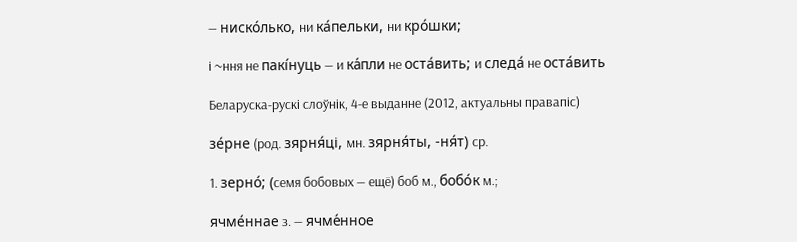— ниско́лько, ни ка́пельки, ни кро́шки;

і ~ння не пакі́нуць — и ка́пли не оста́вить; и следа́ не оста́вить

Беларуска-рускі слоўнік, 4-е выданне (2012, актуальны правапіс)

зе́рне (род. зярня́ці, мн. зярня́ты, -ня́т) ср.

1. зерно́; (семя бобовых — ещё) боб м., бобо́к м.;

ячме́ннае з. — ячме́нное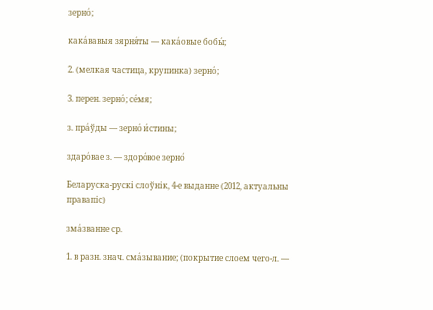зерно́;

кака́вавыя зярня́ты — кака́овые бобы́;

2. (мелкая частица, крупинка) зерно́;

3. перен. зерно́; се́мя;

з. пра́ўды — зерно́ и́стины;

здаро́вае з. — здоро́вое зерно́

Беларуска-рускі слоўнік, 4-е выданне (2012, актуальны правапіс)

зма́званне ср.

1. в разн. знач. сма́зывание; (покрытие слоем чего-л. —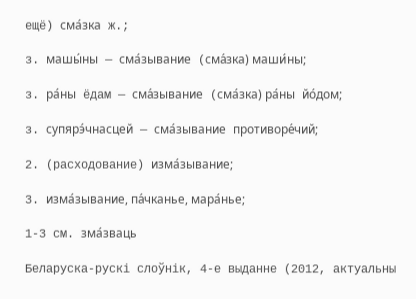ещё) сма́зка ж.;

з. машы́ны — сма́зывание (сма́зка) маши́ны;

з. ра́ны ёдам — сма́зывание (сма́зка) ра́ны йо́дом;

з. супярэ́чнасцей — сма́зывание противоре́чий;

2. (расходование) изма́зывание;

3. изма́зывание, па́чканье, мара́нье;

1-3 см. зма́зваць

Беларуска-рускі слоўнік, 4-е выданне (2012, актуальны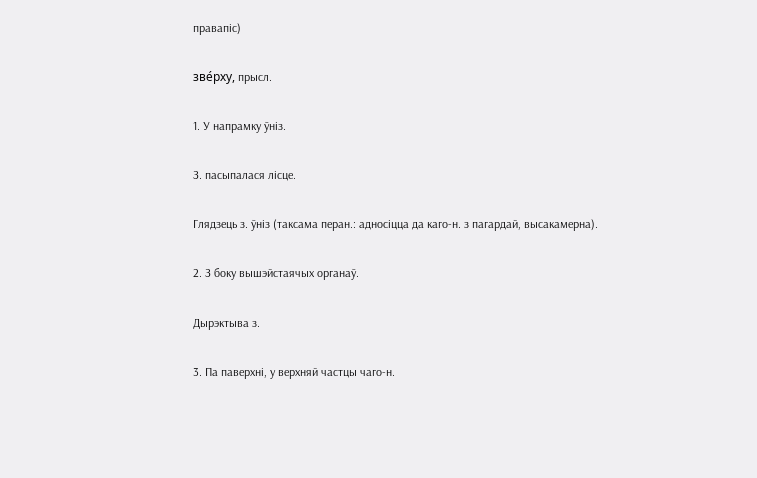правапіс)

зве́рху, прысл.

1. У напрамку ўніз.

З. пасыпалася лісце.

Глядзець з. ўніз (таксама перан.: адносіцца да каго-н. з пагардай, высакамерна).

2. З боку вышэйстаячых органаў.

Дырэктыва з.

3. Па паверхні, у верхняй частцы чаго-н.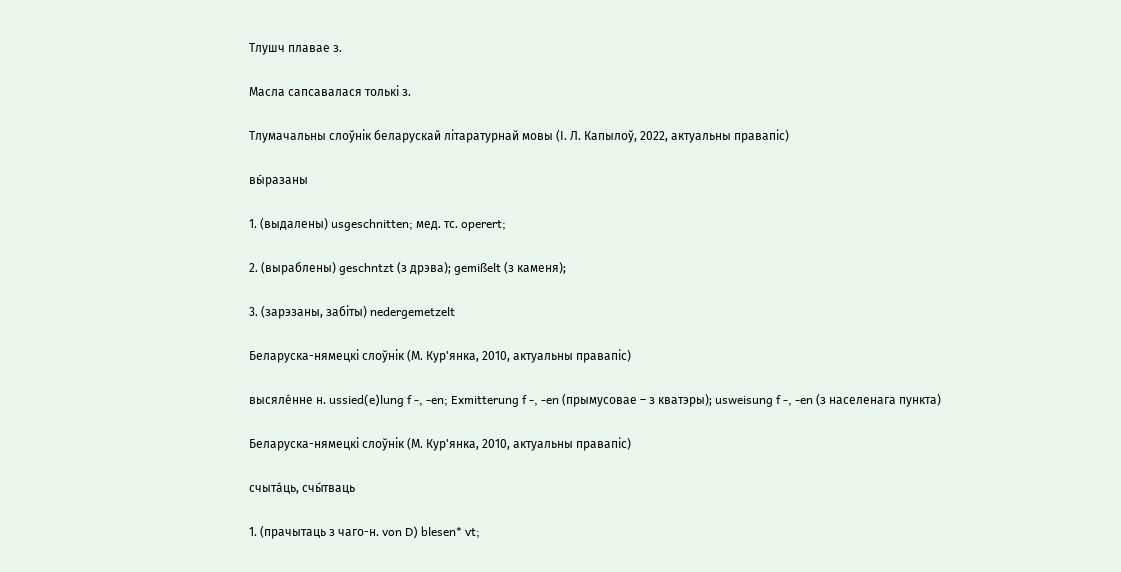Тлушч плавае з.

Масла сапсавалася толькі з.

Тлумачальны слоўнік беларускай літаратурнай мовы (І. Л. Капылоў, 2022, актуальны правапіс)

вы́разаны

1. (выдалены) usgeschnitten; мед. тс. operert;

2. (выраблены) geschntzt (з дрэва); gemißelt (з каменя);

3. (зарэзаны, забіты) nedergemetzelt

Беларуска-нямецкі слоўнік (М. Кур'янка, 2010, актуальны правапіс)

высяле́нне н. ussied(e)lung f -, -en; Exmitterung f -, -en (прымусовае – з кватэры); usweisung f -, -en (з населенага пункта)

Беларуска-нямецкі слоўнік (М. Кур'янка, 2010, актуальны правапіс)

счыта́ць, счы́тваць

1. (прачытаць з чаго-н. von D) blesen* vt;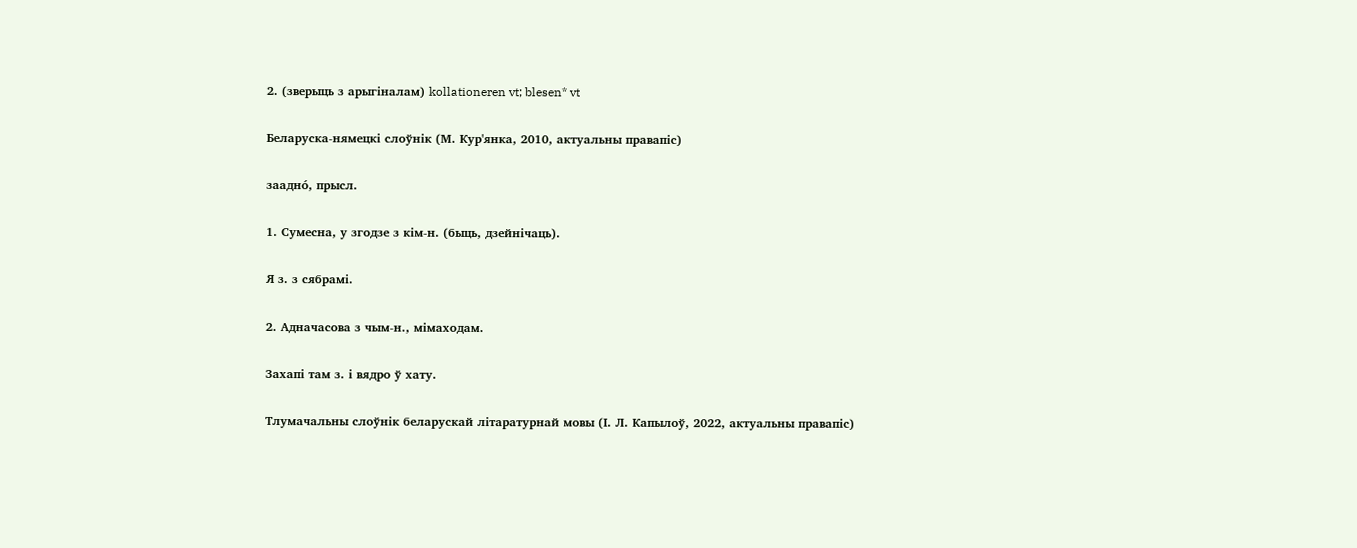2. (зверыць з арыгіналам) kollationeren vt; blesen* vt

Беларуска-нямецкі слоўнік (М. Кур'янка, 2010, актуальны правапіс)

заадно́, прысл.

1. Сумесна, у згодзе з кім-н. (быць, дзейнічаць).

Я з. з сябрамі.

2. Адначасова з чым-н., мімаходам.

Захапі там з. і вядро ў хату.

Тлумачальны слоўнік беларускай літаратурнай мовы (І. Л. Капылоў, 2022, актуальны правапіс)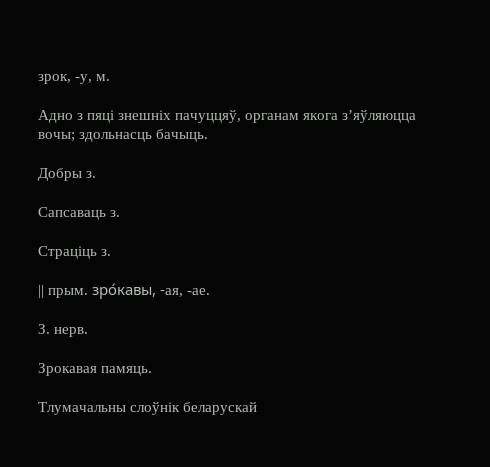зрок, -у, м.

Адно з пяці знешніх пачуццяў, органам якога з’яўляюцца вочы; здольнасць бачыць.

Добры з.

Сапсаваць з.

Страціць з.

|| прым. зро́кавы, -ая, -ае.

З. нерв.

Зрокавая памяць.

Тлумачальны слоўнік беларускай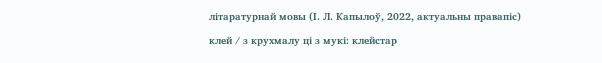літаратурнай мовы (І. Л. Капылоў, 2022, актуальны правапіс)

клей / з крухмалу ці з мукі: клейстар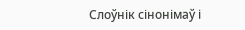Слоўнік сінонімаў і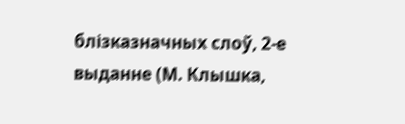блізказначных слоў, 2-е выданне (М. Клышка,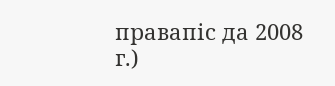правапіс да 2008 г.)